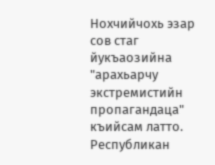Нохчийчохь эзар сов стаг йукъаозийна "арахьарчу экстремистийн пропагандаца" къийсам латто. Республикан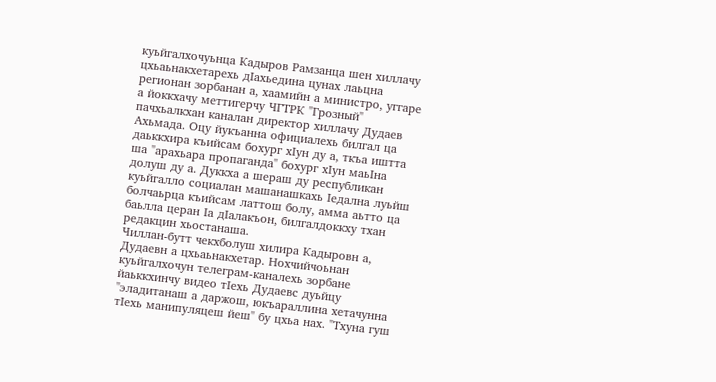куьйгалхочуьнца Кадыров Рамзанца шен хиллачу цхьаьнакхетарехь дӀахьедина цунах лаьцна регионан зорбанан а, хаамийн а министро, уггаре а йоккхачу меттигерчу ЧГТРК "Грозный" пачхьалкхан каналан директор хиллачу Дудаев Ахьмада. Оцу йукъанна официалехь билгал ца даьккхира къийсам бохург хӀун ду а, ткъа иштта ша "арахьара пропаганда" бохург хIун маьIна долуш ду а. Дуккха а шераш ду республикан куьйгалло социалан машанашкахь Iедална луьйш болчаьрца къийсам латтош болу, амма аьтто ца баьлла церан Iа дIалакъон, билгалдоккху тхан редакцин хьостанаша.
Чиллан-бутт чекхболуш хилира Кадыровн а, Дудаевн а цхьаьнакхетар. Нохчийчоьнан куьйгалхочун телеграм-каналехь зорбане йаьккхинчу видео тӀехь Дудаевс дуьйцу "эладитанаш а даржош, юкъараллина хетачунна тIехь манипуляцеш йеш" бу цхьа нах. "Тхуна гуш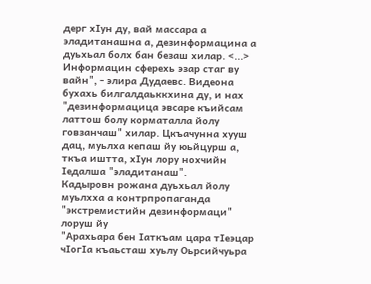дерг хIун ду, вай массара а эладитанашна а, дезинформацина а дуьхьал болх бан безаш хилар. <...> Информацин сферехь эзар стаг ву вайн", - элира Дудаевс. Видеона бухахь билгалдаьккхина ду, и нах "дезинформацица эвсаре къийсам латтош болу корматалла йолу говзанчаш" хилар. Цкъачунна хууш дац, муьлха кепаш йу юьйцурш а, ткъа иштта, хӀун лору нохчийн Ӏедалша "эладитанаш".
Кадыровн рожана дуьхьал йолу муьлхха а контрпропаганда "экстремистийн дезинформаци" лоруш йу
"Арахьара бен Iаткъам цара тIеэцар чIогIа къаьсташ хуьлу Оьрсийчуьра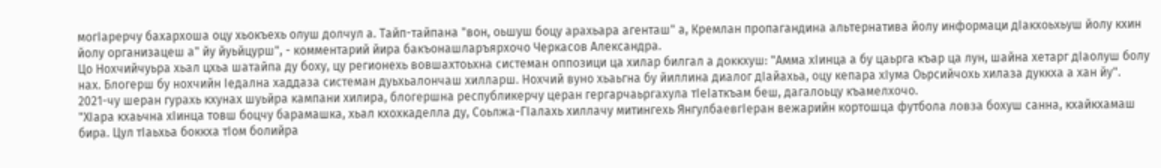могIарерчу бахархоша оцу хьокъехь олуш долчул а. Тайп-тайпана "вон, оьшуш боцу арахьара агенташ" а, Кремлан пропагандина альтернатива йолу информаци дӀакхоьхьуш йолу кхин йолу организацеш а" йу йуьйцурш", - комментарий йира бакъонашларъярхочо Черкасов Александра.
Цо Нохчийчуьра хьал цхьа шатайпа ду боху, цу регионехь вовшахтоьхна системан оппозици ца хилар билгал а доккхуш: "Амма хӀинца а бу цаьрга къар ца лун, шайна хетарг дIаолуш болу нах. Блогерш бу нохчийн Ӏедална хаддаза системан дуьхьалончаш хилларш. Нохчий вуно хьаьгна бу йиллина диалог дӀайахьа, оцу кепара хIума Оьрсийчохь хилаза дуккха а хан йу".
2021-чу шеран гурахь кхунах шуьйра кампани хилира, блогершна республикерчу церан гергарчаьргахула тӀеӀаткъам беш, дагалоьцу къамелхочо.
"ХIара кхаьчна хIинца товш боцчу барамашка, хьал кхохкаделла ду, Соьлжа-ГӀалахь хиллачу митингехь ЯнгулбаевгIеран вежарийн кортошца футбола ловза бохуш санна, кхайкхамаш бира. Цул тIаьхьа боккха тIом болийра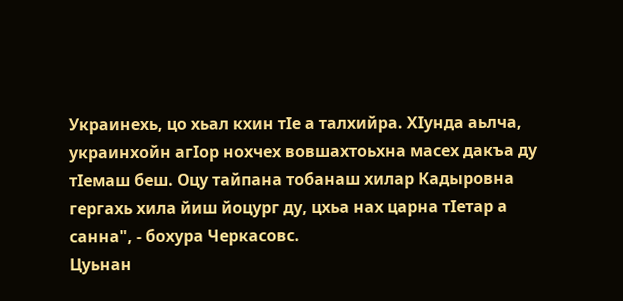Украинехь, цо хьал кхин тIе а талхийра. ХIунда аьлча, украинхойн агIор нохчех вовшахтоьхна масех дакъа ду тӀемаш беш. Оцу тайпана тобанаш хилар Кадыровна гергахь хила йиш йоцург ду, цхьа нах царна тIетар а санна", - бохура Черкасовс.
Цуьнан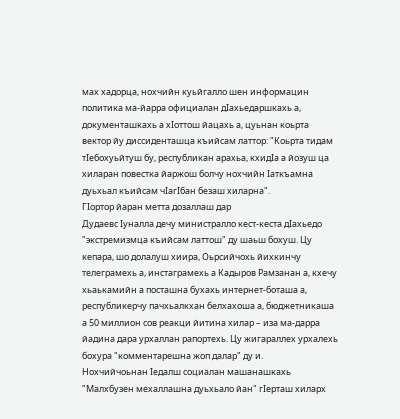мах хадорца, нохчийн куьйгалло шен информацин политика ма-йарра официалан дӀахьедаршкахь а, документашкахь а хӀоттош йацахь а, цуьнан коьрта вектор йу диссиденташца къийсам латтор: "Коьрта тидам тӀебохуьйтуш бу, республикан арахьа, кхидӀа а йозуш ца хиларан повестка йаржош болчу нохчийн Ӏаткъамна дуьхьал къийсам чӀагӀбан безаш хиларна".
ГIортор йаран метта дозаллаш дар
Дудаевс Ӏуналла дечу министралло кест-кеста дIахьедо "экстремизмца къийсам латтош" ду шаьш бохуш. Цу кепара, шо долалуш хиира, Оьрсийчохь йихкинчу телеграмехь а, инстаграмехь а Кадыров Рамзанан а, кхечу хьаькамийн а посташна бухахь интернет-боташа а, республикерчу пачхьалкхан белхахоша а, бюджетникаша а 50 миллион сов реакци йитина хилар – иза ма-дарра йадина дара урхаллан рапортехь. Цу жигараллех урхалехь бохура "комментарешна жоп далар" ду и.
Нохчийчоьнан Ӏедалш социалан машанашкахь "Малхбузен мехаллашна дуьхьало йан" гӀерташ хиларх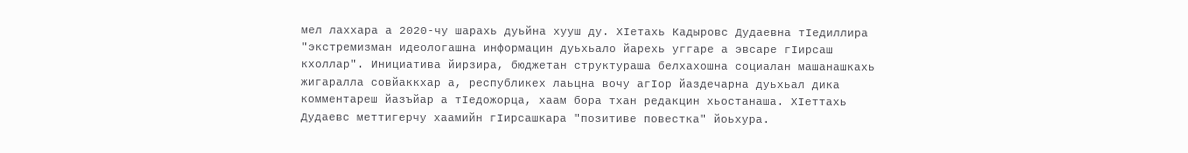мел лаххара а 2020-чу шарахь дуьйна хууш ду. ХIетахь Кадыровс Дудаевна тӀедиллира "экстремизман идеологашна информацин дуьхьало йарехь уггаре а эвсаре гIирсаш кхоллар". Инициатива йирзира, бюджетан структураша белхахошна социалан машанашкахь жигаралла совйаккхар а, республикех лаьцна вочу агIор йаздечарна дуьхьал дика комментареш йазъйар а тӀедожорца, хаам бора тхан редакцин хьостанаша. ХIеттахь Дудаевс меттигерчу хаамийн гӀирсашкара "позитиве повестка" йоьхура.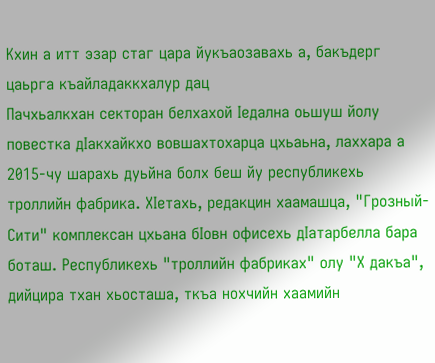Кхин а итт эзар стаг цара йукъаозавахь а, бакъдерг цаьрга къайладаккхалур дац
Пачхьалкхан секторан белхахой Ӏедална оьшуш йолу повестка дӀакхайкхо вовшахтохарца цхьаьна, лаххара а 2015-чу шарахь дуьйна болх беш йу республикехь троллийн фабрика. ХӀетахь, редакцин хаамашца, "Грозный-Сити" комплексан цхьана бӀовн офисехь дӀатарбелла бара боташ. Республикехь "троллийн фабриках" олу "X дакъа", дийцира тхан хьосташа, ткъа нохчийн хаамийн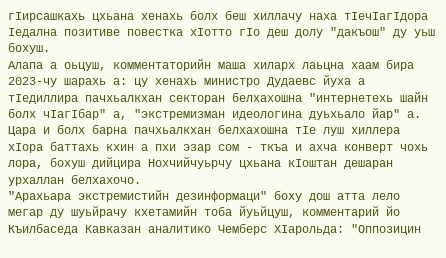гӀирсашкахь цхьана хенахь болх беш хиллачу наха тӀечӀагӀдора Ӏедална позитиве повестка хӀотто гӀо деш долу "дакъош" ду уьш бохуш.
Алапа а оьцуш, комментаторийн маша хиларх лаьцна хаам бира 2023-чу шарахь а: цу хенахь министро Дудаевс йуха а тӀедиллира пачхьалкхан секторан белхахошна "интернетехь шайн болх чӀагӀбар" а, "экстремизман идеологина дуьхьало йар" а. Цара и болх барна пачхьалкхан белхахошна тIе луш хиллера хIора баттахь кхин а пхи эзар сом - ткъа и ахча конверт чохь лора, бохуш дийцира Нохчийчуьрчу цхьана кӀоштан дешаран урхаллан белхахочо.
"Арахьара экстремистийн дезинформаци" боху дош атта лело мегар ду шуьйрачу кхетамийн тоба йуьйцуш, комментарий йо Къилбаседа Кавказан аналитико Чемберс ХIарольда: "Оппозицин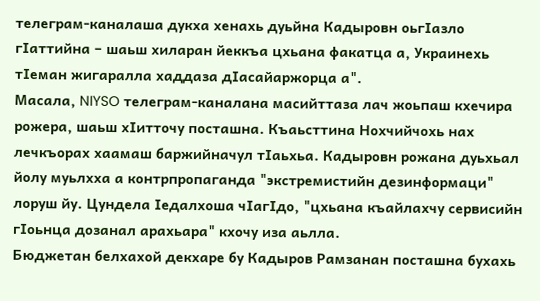телеграм-каналаша дукха хенахь дуьйна Кадыровн оьгӀазло гӀаттийна – шаьш хиларан йеккъа цхьана факатца а, Украинехь тӀеман жигаралла хаддаза дӀасайаржорца а".
Масала, NIYSO телеграм-каналана масийттаза лач жоьпаш кхечира рожера, шаьш хIитточу посташна. Къаьсттина Нохчийчохь нах лечкъорах хаамаш баржийначул тIаьхьа. Кадыровн рожана дуьхьал йолу муьлхха а контрпропаганда "экстремистийн дезинформаци" лоруш йу. Цундела Iедалхоша чIагIдо, "цхьана къайлахчу сервисийн гIоьнца дозанал арахьара" кхочу иза аьлла.
Бюджетан белхахой декхаре бу Кадыров Рамзанан посташна бухахь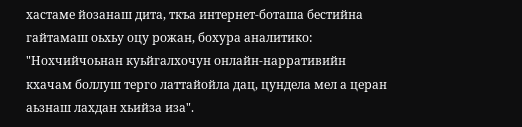хастаме йозанаш дита, ткъа интернет-боташа бестийна гайтамаш оьхьу оцу рожан, бохура аналитико: "Нохчийчоьнан куьйгалхочун онлайн-нарративийн кхачам боллуш терго латтайойла дац, цундела мел а церан аьзнаш лахдан хьийза иза".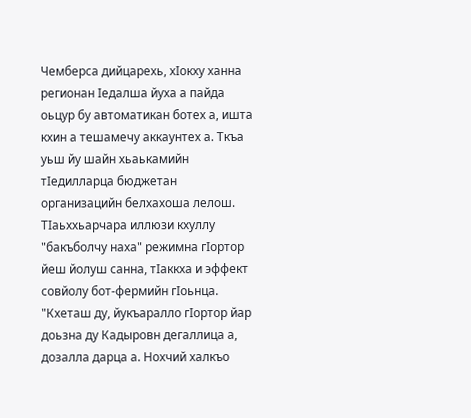Чемберса дийцарехь, хӀокху ханна регионан Ӏедалша йуха а пайда оьцур бу автоматикан ботех а, ишта кхин а тешамечу аккаунтех а. Ткъа уьш йу шайн хьаькамийн тIедилларца бюджетан организацийн белхахоша лелош. ТӀаьххьарчара иллюзи кхуллу "бакъболчу наха" режимна гӀортор йеш йолуш санна, тӀаккха и эффект совйолу бот-фермийн гӀоьнца.
"Кхеташ ду, йукъаралло гӀортор йар доьзна ду Кадыровн дегаллица а, дозалла дарца а. Нохчий халкъо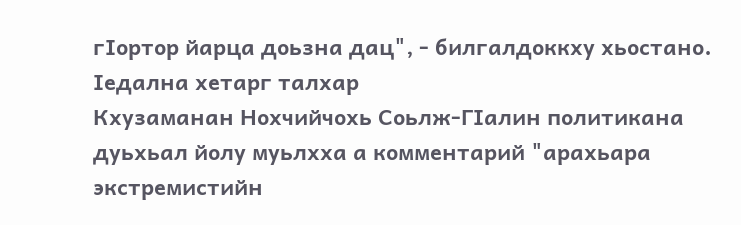гӀортор йарца доьзна дац", - билгалдоккху хьостано.
Iедална хетарг талхар
Кхузаманан Нохчийчохь Соьлж-ГӀалин политикана дуьхьал йолу муьлхха а комментарий "арахьара экстремистийн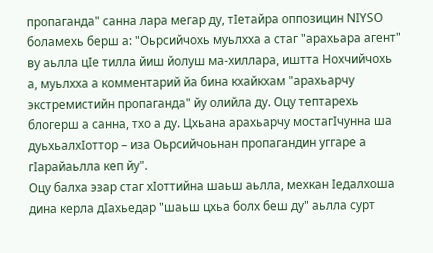пропаганда" санна лара мегар ду, тIетайра оппозицин NIYSO боламехь берш а: "Оьрсийчохь муьлхха а стаг "арахьара агент" ву аьлла цӀе тилла йиш йолуш ма-хиллара, иштта Нохчийчохь а, муьлхха а комментарий йа бина кхайкхам "арахьарчу экстремистийн пропаганда" йу олийла ду. Оцу тептарехь блогерш а санна, тхо а ду. Цхьана арахьарчу мостагӀчунна ша дуьхьалхIоттор – иза Оьрсийчоьнан пропагандин уггаре а гӀарайаьлла кеп йу".
Оцу балха эзар стаг хIоттийна шаьш аьлла, мехкан Iедалхоша дина керла дIахьедар "шаьш цхьа болх беш ду" аьлла сурт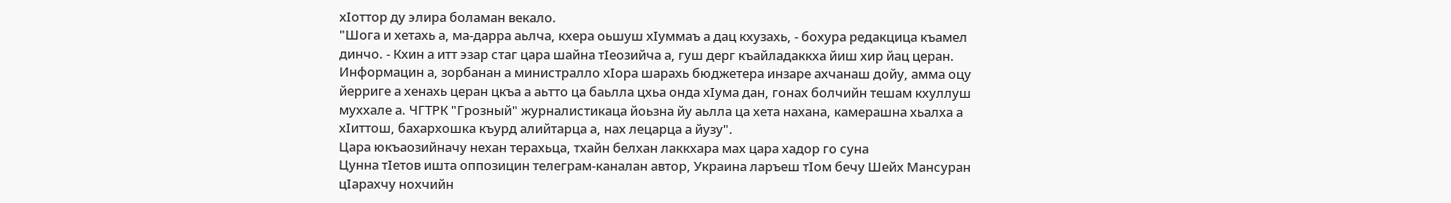хIоттор ду элира боламан векало.
"Шога и хетахь а, ма-дарра аьлча, кхера оьшуш хIуммаъ а дац кхузахь, - бохура редакцица къамел динчо. - Кхин а итт эзар стаг цара шайна тӀеозийча а, гуш дерг къайладаккха йиш хир йац церан. Информацин а, зорбанан а министралло хӀора шарахь бюджетера инзаре ахчанаш дойу, амма оцу йерриге а хенахь церан цкъа а аьтто ца баьлла цхьа онда хӀума дан, гонах болчийн тешам кхуллуш муххале а. ЧГТРК "Грозный" журналистикаца йоьзна йу аьлла ца хета нахана, камерашна хьалха а хIиттош, бахархошка къурд алийтарца а, нах лецарца а йузу".
Цара юкъаозийначу нехан терахьца, тхайн белхан лаккхара мах цара хадор го суна
Цунна тIетов ишта оппозицин телеграм-каналан автор, Украина ларъеш тӀом бечу Шейх Мансуран цӀарахчу нохчийн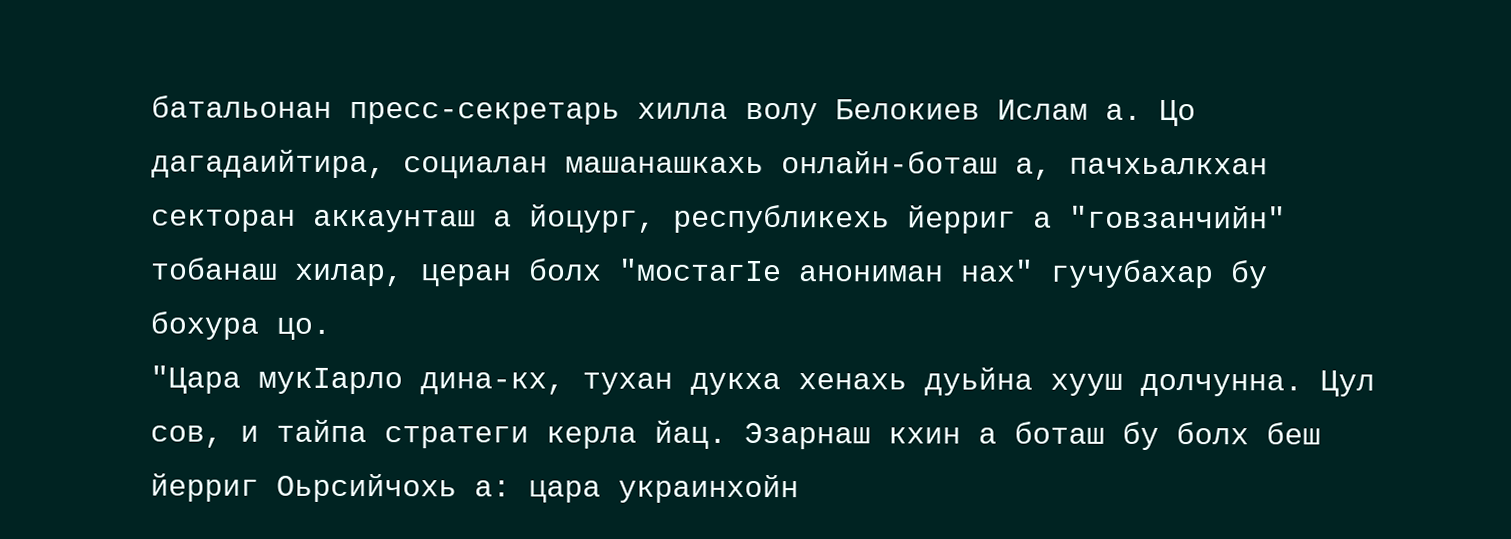батальонан пресс-секретарь хилла волу Белокиев Ислам а. Цо дагадаийтира, социалан машанашкахь онлайн-боташ а, пачхьалкхан секторан аккаунташ а йоцург, республикехь йерриг а "говзанчийн" тобанаш хилар, церан болх "мостагӀе анониман нах" гучубахар бу бохура цо.
"Цара мукӀарло дина-кх, тухан дукха хенахь дуьйна хууш долчунна. Цул сов, и тайпа стратеги керла йац. Эзарнаш кхин а боташ бу болх беш йерриг Оьрсийчохь а: цара украинхойн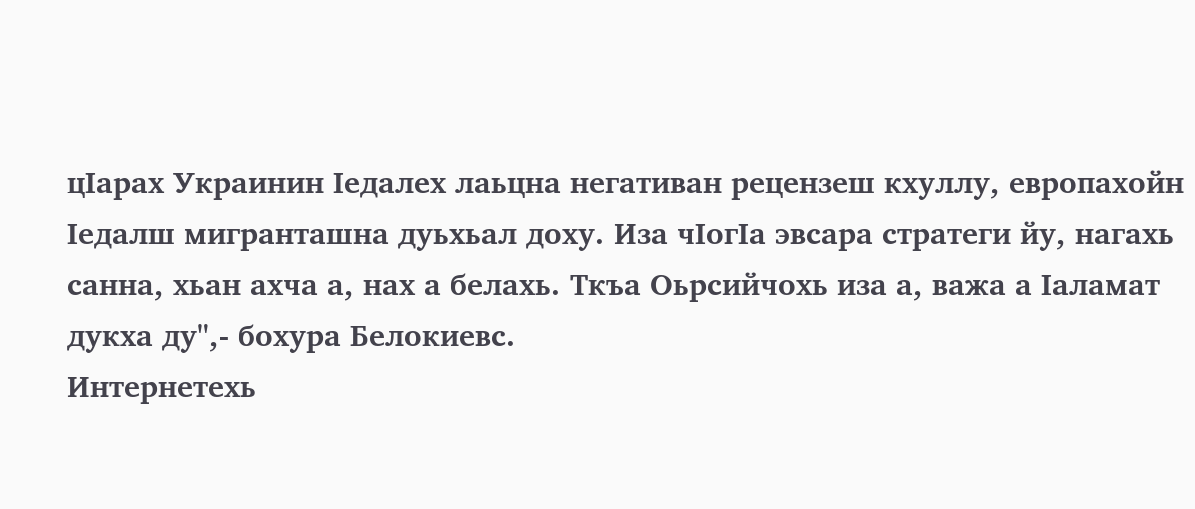цӀарах Украинин Ӏедалех лаьцна негативан рецензеш кхуллу, европахойн Ӏедалш мигранташна дуьхьал доху. Иза чӀогӀа эвсара стратеги йу, нагахь санна, хьан ахча а, нах а белахь. Ткъа Оьрсийчохь иза а, важа а Iаламат дукха ду",- бохура Белокиевс.
Интернетехь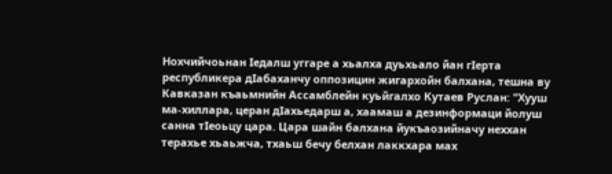Нохчийчоьнан Ӏедалш уггаре а хьалха дуьхьало йан гӀерта республикера дӀабаханчу оппозицин жигархойн балхана, тешна ву Кавказан къаьмнийн Ассамблейн куьйгалхо Кутаев Руслан: "Хууш ма-хиллара, церан дIахьедарш а, хаамаш а дезинформаци йолуш санна тIеоьцу цара. Цара шайн балхана йукъаозийначу неххан терахье хьаьжча, тхаьш бечу белхан лаккхара мах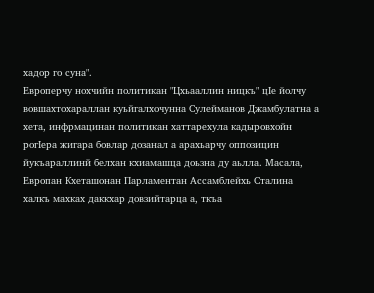хадор го суна".
Европерчу нохчийн политикан "Цхьааллин ницкъ" цӀе йолчу вовшахтохараллан куьйгалхочунна Сулейманов Джамбулатна а хета, инфрмацинан политикан хаттарехула кадыровхойн рогIера жигара бовлар дозанал а арахьарчу оппозицин йукъараллинй белхан кхиамашца доьзна ду аьлла. Масала, Европан Кхеташонан Парламентан Ассамблейхь Сталина халкъ махках даккхар довзийтарца а, ткъа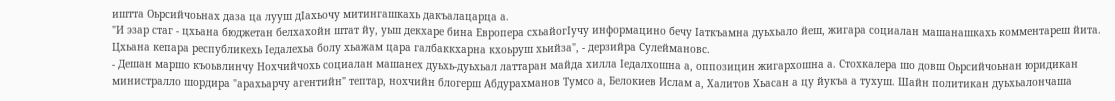иштта Оьрсийчоьнах даза ца лууш дӀахьочу митингашкахь дакъалацарца а.
"И эзар стаг - цхьана бюджетан белхахойн штат йу, уьш декхаре бина Европера схьайогӀучу информацино бечу Iаткъамна дуьхьало йеш, жигара социалан машанашкахь комментареш йита. Цхьана кепара республикехь Ӏедалехьа болу хьажам цара галбаккхарна кхоьруш хьийза", - дерзийра Сулеймановс.
- Дешан маршо къоьвлинчу Нохчийчохь социалан машанех дуьхь-дуьхьал латтаран майда хилла Iедалхошна а, оппозицин жигархошна а. Стохкалера шо довш Оьрсийчоьнан юридикан министралло шордира "арахьарчу агентийн" тептар, нохчийн блогерш Абдурахманов Тумсо а, Белокиев Ислам а, Халитов Хьасан а цу йукъа а тухуш. Шайн политикан дуьхьалончаша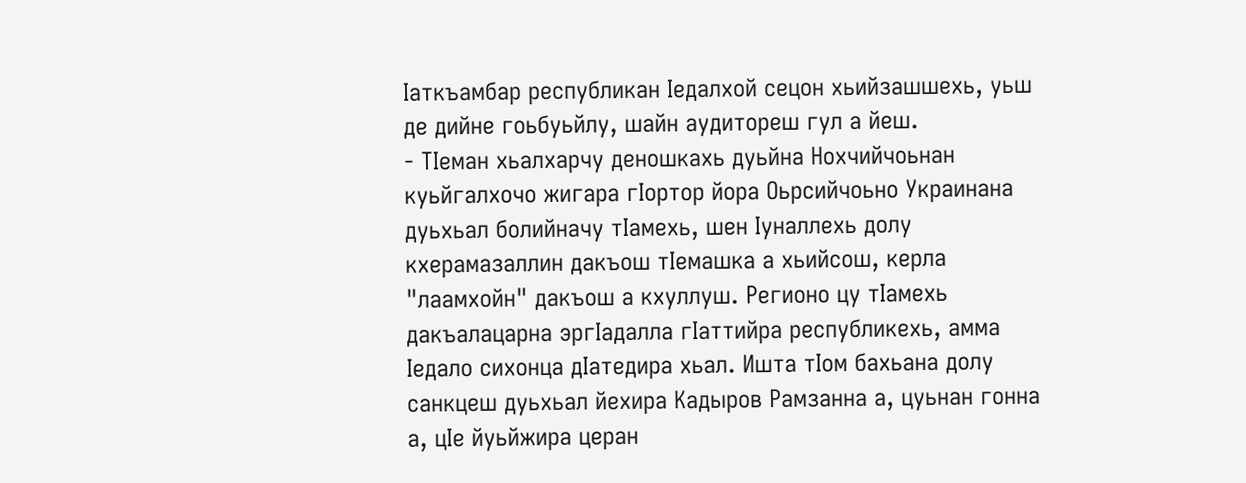Iаткъамбар республикан Iедалхой сецон хьийзашшехь, уьш де дийне гоьбуьйлу, шайн аудитореш гул а йеш.
- ТӀеман хьалхарчу деношкахь дуьйна Нохчийчоьнан куьйгалхочо жигара гӀортор йора Оьрсийчоьно Украинана дуьхьал болийначу тIамехь, шен Ӏуналлехь долу кхерамазаллин дакъош тӀемашка а хьийсош, керла "лаамхойн" дакъош а кхуллуш. Регионо цу тIамехь дакъалацарна эргIадалла гIаттийра республикехь, амма Ӏедало сихонца дӀатедира хьал. Ишта тIом бахьана долу санкцеш дуьхьал йехира Кадыров Рамзанна а, цуьнан гонна а, цIе йуьйжира церан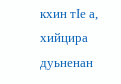кхин тIе а, хийцира дуьненан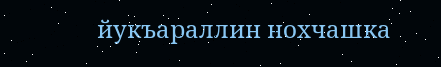йукъараллин нохчашка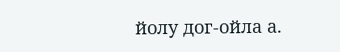йолу дог-ойла а.